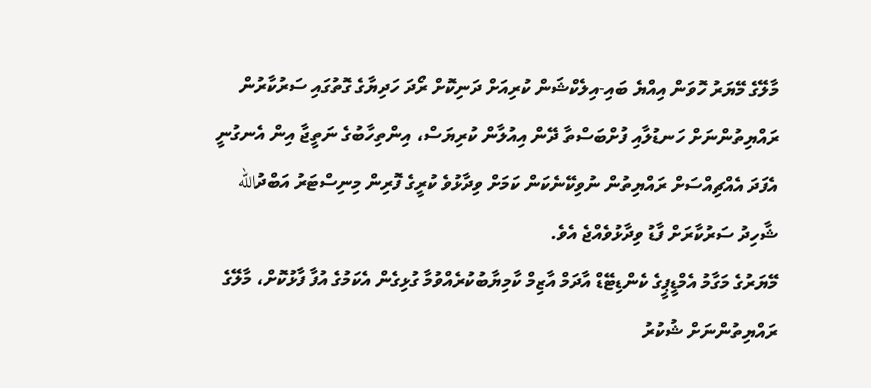މާލޭގެ މޭޔަރު ހޮވަން އިއްޔެ ބައި-އިލެކްޝަން ކުރިއަށް ދަނިކޮށް ރޯދަ ހަދިޔާގެ ގޮތުގައި ސަރުކާރުން ރައްޔިތުންނަށް ހަނޑުލާއި ފުށްބަސްތާ ދޭން އިއުލާން ކުރިޔަސް، އިންތިހާބުގެ ނަތީޖާ އިން އެނގުނީ އެފަދަ އެއްޗިއްސަށް ރައްޔިތުން ނުވިކޭނެކަން ކަމަށް ވިދާޅުވެ ކުރީގެ ފޮރިން މިނިސްޓަރު އަބްދުالله ޝާހިދު ސަރުކާރަށް ފާޑު ވިދާޅުވެއްޖެ އެވެ.
މޭޔަރުގެ މަގާމު އެމްޑީޕީގެ ކެންޑިޓޭޑް އާދަމް އާޒިމް ކާމިޔާބުކުރެއްވުމާ ގުޅިގެން އެކަމުގެ އުފާ ފާޅުކޮށް، މާލޭގެ ރައްޔިތުންނަށް ޝުކުރު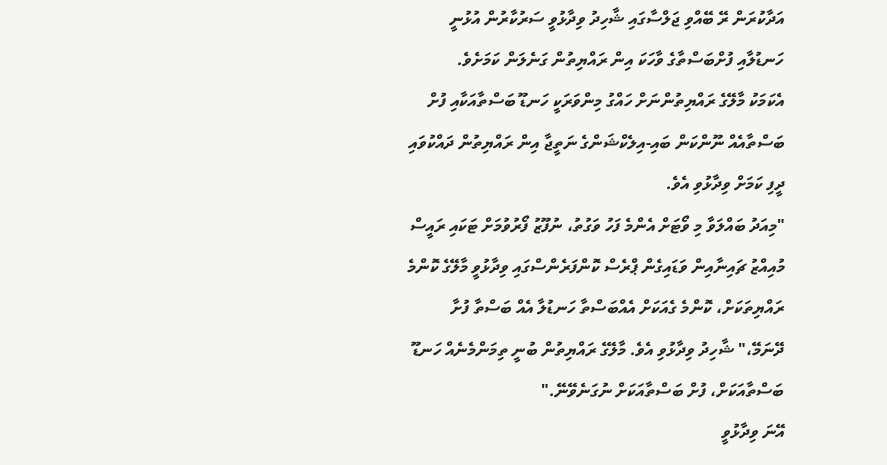އަދާކުރަން ރޭ ބޭއްވި ޖަލްސާގައި ޝާހިދު ވިދާޅުވީ ސަރުކާރުން އުޅުނީ ހަނޑުލާއި ފުށްބަސްތާގެ ވާހަކަ އިން ރައްޔިތުން ގަނެލަން ކަމަށެވެ.
އެކަމަކު މާލޭގެ ރައްޔިތުންނަށް ހައްގު މިންވަރަކީ ހަނޑޫ ބަސްތާއަކާއި ފުށް ބަސްތާއެއް ނޫންކަން ބައި-އިލެކްޝަންގެ ނަތީޖާ އިން ރައްޔިތުން ދައްކުވައި ދީފި ކަމަށް ވިދާޅުވި އެވެ.
"މިއަދު ބައްލަވާ މި ވޯޓަށް އެންމެ ފަހު ވަގުތު، ނުފޫޒު ފޯރުވުމަށް ޓަކައި ރައީސް މުއިއްޒު ޗައިނާއިން ވަޑައިގެން ޕްރެސް ކޮންފަރެންސްގައި ވިދާޅުވީ މާލޭގެ ކޮންމެ ރައްޔިތަކަށް، ކޮންމެ ގެއަކަށް އެއްބަސްތާ ހަނޑުލާ އެއް ބަސްތާ ފުށާ ދޭނަމޭ،" ޝާހިދު ވިދާޅުވި އެވެ. މާލޭގެ ރައްޔިތުން ބުނީ ތިމަންމެނެއް ހަނޑޫ ބަސްތާއަކަށް، ފުށް ބަސްތާއަކަށް ނުގަނެވޭނޭ."
އޭނަ ވިދާޅުވީ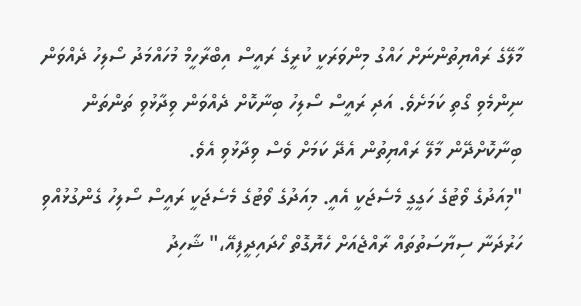މާލޭގެ ރައްޔިތުންނަށް ހައްގު މިންވަރަކީ ކުރީގެ ރައީސް އިބްރާހީމް މުހައްމަދު ސޯލިހު ދެއްވަން ނިންމެވި ގޯތި ކަމަށެވެ. އަދި ރައީސް ސޯލިހު ބިނާކޮށް ދެއްވަން ވިދާޅުވި ތަންތަން ބިނާކޮށްދޭން މާލޭ ރައްޔިތުން އެދޭ ކަމަށް ވެސް ވިދާޅުވި އެވެ.
"މިއަދުގެ ވޯޓުގެ ހަގީގީ މެސެޖަކީ އެއީ. މިއަދުގެ ވޯޓުގެ މެސެޖަކީ ރައީސް ސޯލިހު ގެންގުޅުއްވި ހަރުދަނާ ސިޔާސަތުތައް ރާއްޖެއަށް ހެޔޮގޮތް ހޯދައިދީފިއޭ،" ޝާހިދު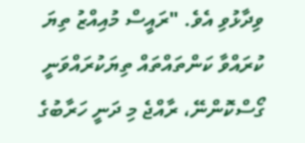ވިދާޅުވި އެވެ. "ރައީސް މުއިއްޒު ތިޔަ ކުރައްވާ ކަންތައްތައް ތިޔަކުރައްވަނީ ގޯސްކޮންނޭ، ރާއްޖެ މި ދަނީ ހަރާބުގެ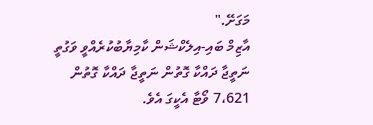މަގަށޭ."
އާޒިމް ބައި-އިލެކްޝަން ކާމިޔާބުކުރެއްވީ ވަގުތީ ނަތީޖާ ދައްކާ ގޮތުން ނަތީޖާ ދައްކާ ގޮތުން 7،621 ވޯޓާ އެކީގަ އެވެ.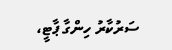ސަރުކާރު ހިންގާ ޕާޓީ،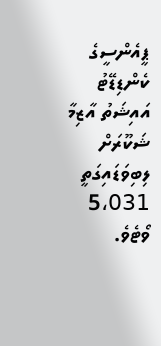ޕީއެންސީގެ ކެންޑިޑޭޓު އައިޝަތު އާޒިމާ ޝަކޫރަށް ލިބިވަޑައިގަތީ 5،031 ވޯޓެވެ.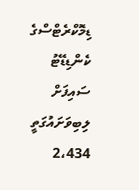ޑިމޮކްރެޓްސްގެ ކެންޑިޑޭޓު ސައިފަށް ލިބިވަށައުގަތީ 2،434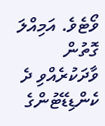ވޯޓެވެ. އަމިއްލަ ގޮތުން ވާދަކުރެއްވި ދެ ކެންޑިޑޭޓުންގެ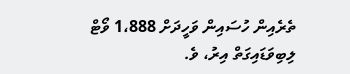ތެރެއިން ހުސައިން ވަހީދަށް 1،888 ވޯޓް ލިބިވަޑައިގަތް އިރު، ވެ.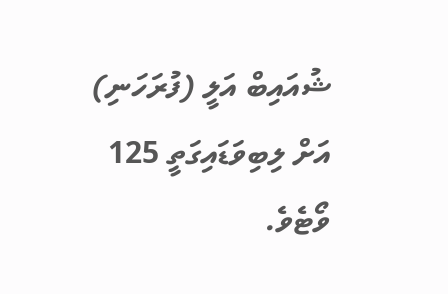ޝުއައިބް އަލީ (ފުރަހަނި) އަށް ލިބިވަޑައިގަތީ 125 ވޯޓެވެ.